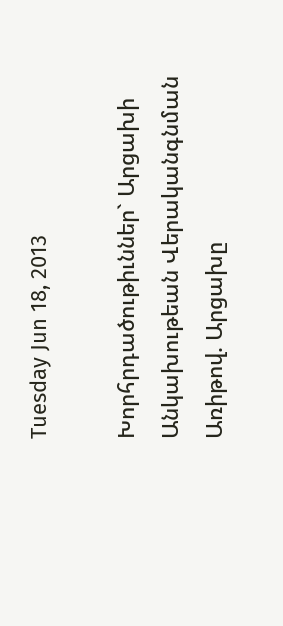Tuesday Jun 18, 2013

Խորհրդածութիւններ` Արցախի Անկախութեան Վերականգնման Առիթով. Արցախը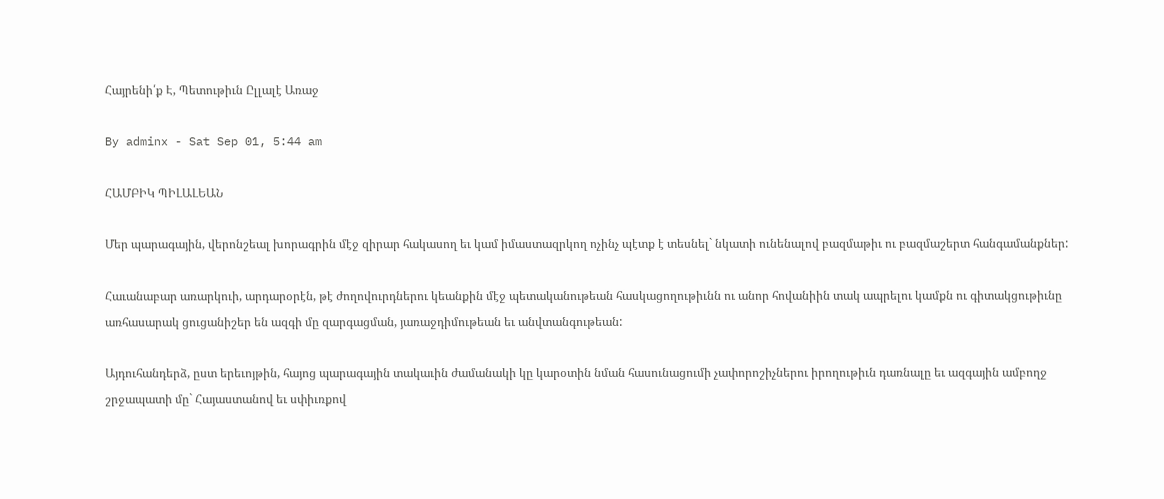Հայրենի՛ք Է, Պետութիւն Ըլլալէ Առաջ

By adminx - Sat Sep 01, 5:44 am

ՀԱՄԲԻԿ ՊԻԼԱԼԵԱՆ

Մեր պարագային, վերոնշեալ խորագրին մէջ զիրար հակասող եւ կամ իմաստազրկող ոչինչ պէտք է տեսնել` նկատի ունենալով բազմաթիւ ու բազմաշերտ հանգամանքներ:

Հաւանաբար առարկուի, արդարօրէն, թէ ժողովուրդներու կեանքին մէջ պետականութեան հասկացողութիւնն ու անոր հովանիին տակ ապրելու կամքն ու գիտակցութիւնը առհասարակ ցուցանիշեր են ազգի մը զարգացման, յառաջդիմութեան եւ անվտանգութեան:

Այդուհանդերձ, ըստ երեւոյթին, հայոց պարագային տակաւին ժամանակի կը կարօտին նման հասունացումի չափորոշիչներու իրողութիւն դառնալը եւ ազգային ամբողջ շրջապատի մը` Հայաստանով եւ սփիւռքով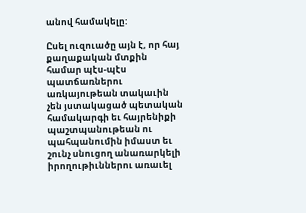անով համակելը:

Ըսել ուզուածը այն է, որ հայ քաղաքական մտքին համար պէս-պէս պատճառներու առկայութեան տակաւին չեն յստակացած պետական համակարգի եւ հայրենիքի պաշտպանութեան ու պահպանումին իմաստ եւ շունչ սնուցող անառարկելի իրողութիւններու առաւել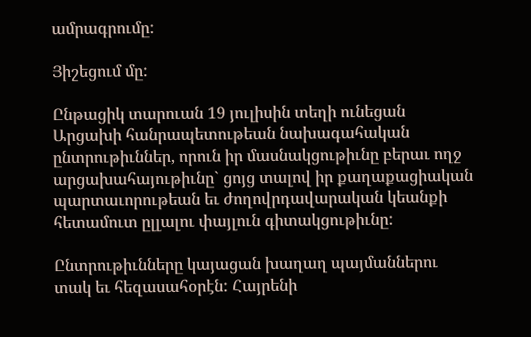ամրագրումը:

Յիշեցում մը:

Ընթացիկ տարուան 19 յուլիսին տեղի ունեցան Արցախի հանրապետութեան նախագահական ընտրութիւններ, որուն իր մասնակցութիւնը բերաւ ողջ արցախահայութիւնը` ցոյց տալով իր քաղաքացիական պարտաւորութեան եւ ժողովրդավարական կեանքի հետամուտ ըլլալու փայլուն գիտակցութիւնը:

Ընտրութիւնները կայացան խաղաղ պայմաններու տակ եւ հեզասահօրէն: Հայրենի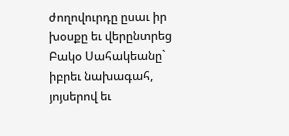ժողովուրդը ըսաւ իր խօսքը եւ վերընտրեց Բակօ Սահակեանը` իբրեւ նախագահ,  յոյսերով եւ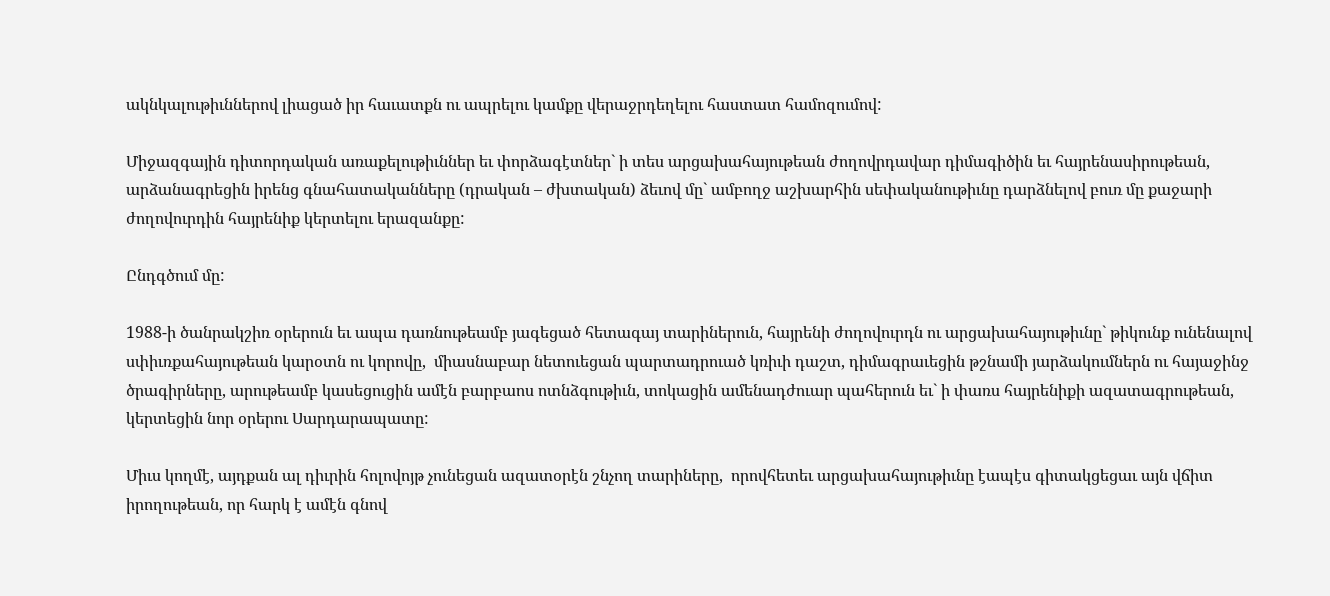ակնկալութիւններով լիացած իր հաւատքն ու ապրելու կամքը վերաջրդեղելու հաստատ համոզումով:

Միջազգային դիտորդական առաքելութիւններ եւ փորձագէտներ` ի տես արցախահայութեան ժողովրդավար դիմագիծին եւ հայրենասիրութեան, արձանագրեցին իրենց գնահատականները (դրական – ժխտական) ձեւով մը` ամբողջ աշխարհին սեփականութիւնը դարձնելով բուռ մը քաջարի ժողովուրդին հայրենիք կերտելու երազանքը:

Ընդգծում մը:

1988-ի ծանրակշիռ օրերուն եւ ապա դառնութեամբ յագեցած հետագայ տարիներուն, հայրենի ժողովուրդն ու արցախահայութիւնը` թիկունք ունենալով սփիւռքահայութեան կարօտն ու կորովը,  միասնաբար նետուեցան պարտադրուած կռիւի դաշտ, դիմագրաւեցին թշնամի յարձակումներն ու հայաջինջ ծրագիրները, արութեամբ կասեցուցին ամէն բարբաոս ոտնձգութիւն, տոկացին ամենադժուար պահերուն եւ` ի փառս հայրենիքի ազատագրութեան, կերտեցին նոր օրերու Սարդարապատը:

Միւս կողմէ, այդքան ալ դիւրին հոլովոյթ չունեցան ազատօրէն շնչող տարիները,  որովհետեւ արցախահայութիւնը էապէս գիտակցեցաւ այն վճիտ իրողութեան, որ հարկ է ամէն գնով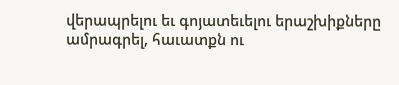վերապրելու եւ գոյատեւելու երաշխիքները ամրագրել, հաւատքն ու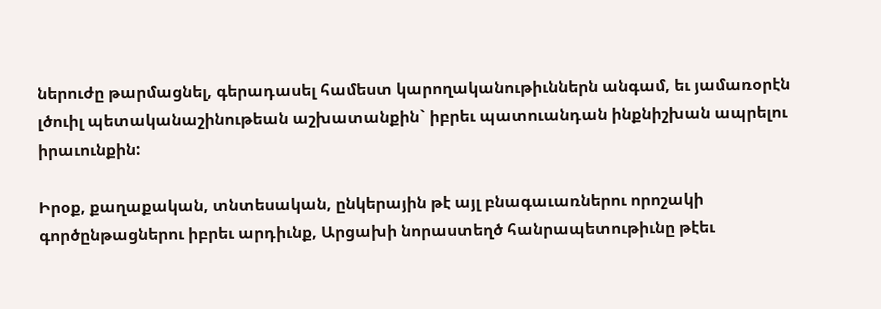ներուժը թարմացնել, գերադասել համեստ կարողականութիւններն անգամ, եւ յամառօրէն լծուիլ պետականաշինութեան աշխատանքին` իբրեւ պատուանդան ինքնիշխան ապրելու իրաւունքին:

Իրօք, քաղաքական, տնտեսական, ընկերային թէ այլ բնագաւառներու որոշակի գործընթացներու իբրեւ արդիւնք, Արցախի նորաստեղծ հանրապետութիւնը թէեւ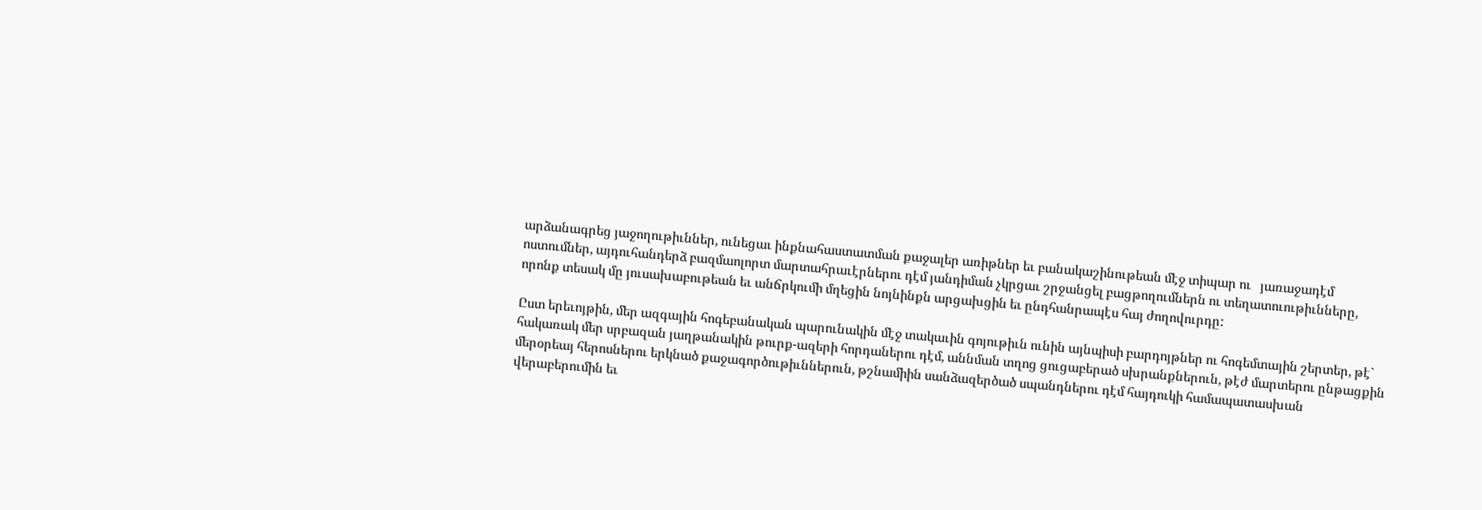արձանագրեց յաջողութիւններ, ունեցաւ ինքնահաստատման քաջալեր առիթներ եւ բանակաշինութեան մէջ տիպար ու   յառաջադէմ ոստումներ, այդուհանդերձ բազմաոլորտ մարտահրաւէրներու դէմ յանդիման չկրցաւ շրջանցել բացթողումներն ու տեղատուութիւնները, որոնք տեսակ մը յուսախաբութեան եւ անճրկումի մղեցին նոյնինքն արցախցին եւ ընդհանրապէս հայ ժողովուրդը:

Ըստ երեւոյթին, մեր ազգային հոգեբանական պարունակին մէջ տակաւին գոյութիւն ունին այնպիսի բարդոյթներ ու հոգեմտային շերտեր, թէ` հակառակ մեր սրբազան յաղթանակին թուրք-ազերի հորդաներու դէմ, աննման տղոց ցուցաբերած սխրանքներուն, թէժ մարտերու ընթացքին մերօրեայ հերոսներու երկնած քաջագործութիւններուն, թշնամիին սանձազերծած սպանդներու դէմ հայդուկի համապատասխան վերաբերումին եւ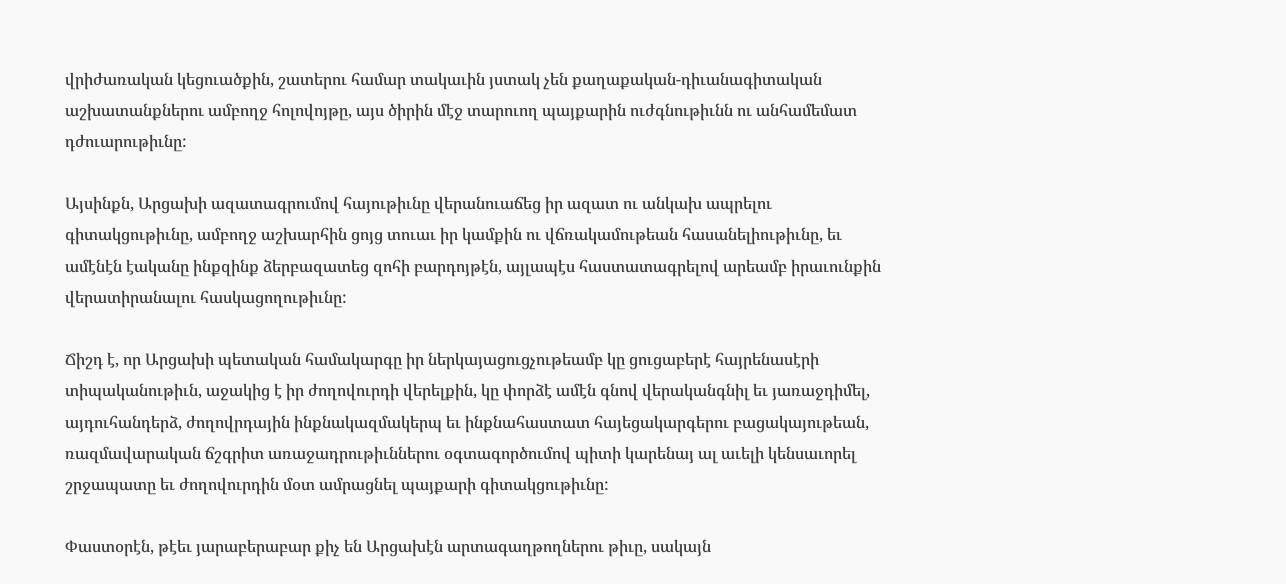վրիժառական կեցուածքին, շատերու համար տակաւին յստակ չեն քաղաքական-դիւանագիտական աշխատանքներու ամբողջ հոլովոյթը, այս ծիրին մէջ տարուող պայքարին ուժգնութիւնն ու անհամեմատ դժուարութիւնը:

Այսինքն, Արցախի ազատագրումով հայութիւնը վերանուաճեց իր ազատ ու անկախ ապրելու գիտակցութիւնը, ամբողջ աշխարհին ցոյց տուաւ իր կամքին ու վճռակամութեան հասանելիութիւնը, եւ ամէնէն էականը ինքզինք ձերբազատեց զոհի բարդոյթէն, այլապէս հաստատագրելով արեամբ իրաւունքին վերատիրանալու հասկացողութիւնը:

Ճիշդ է, որ Արցախի պետական համակարգը իր ներկայացուցչութեամբ կը ցուցաբերէ հայրենասէրի տիպականութիւն, աջակից է իր ժողովուրդի վերելքին, կը փորձէ ամէն գնով վերականգնիլ եւ յառաջդիմել, այդուհանդերձ, ժողովրդային ինքնակազմակերպ եւ ինքնահաստատ հայեցակարգերու բացակայութեան, ռազմավարական ճշգրիտ առաջադրութիւններու օգտագործումով պիտի կարենայ ալ աւելի կենսաւորել շրջապատը եւ ժողովուրդին մօտ ամրացնել պայքարի գիտակցութիւնը:

Փաստօրէն, թէեւ յարաբերաբար քիչ են Արցախէն արտագաղթողներու թիւը, սակայն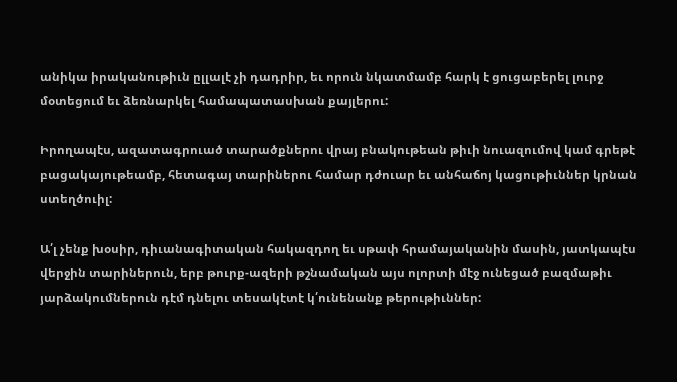անիկա իրականութիւն ըլլալէ չի դադրիր, եւ որուն նկատմամբ հարկ է ցուցաբերել լուրջ մօտեցում եւ ձեռնարկել համապատասխան քայլերու:

Իրողապէս, ազատագրուած տարածքներու վրայ բնակութեան թիւի նուազումով կամ գրեթէ բացակայութեամբ, հետագայ տարիներու համար դժուար եւ անհաճոյ կացութիւններ կրնան ստեղծուիլ:

Ա՛լ չենք խօսիր, դիւանագիտական հակազդող եւ սթափ հրամայականին մասին, յատկապէս վերջին տարիներուն, երբ թուրք-ազերի թշնամական այս ոլորտի մէջ ունեցած բազմաթիւ յարձակումներուն դէմ դնելու տեսակէտէ կ՛ունենանք թերութիւններ: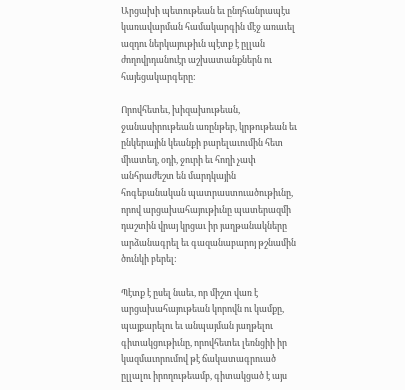Արցախի պետութեան եւ ընդհանրապէս կառավարման համակարգին մէջ առաւել ազդու ներկայութիւն պէտք է ըլլան ժողովրդանուէր աշխատանքներն ու հայեցակարգերը:

Որովհետեւ, խիզախութեան, ջանասիրութեան առընթեր, կրթութեան եւ ընկերային կեանքի բարելաւումին հետ միատեղ, օդի, ջուրի եւ հողի չափ անհրաժեշտ են մարդկային հոգեբանական պատրաստուածութիւնը, որով արցախահայութիւնը պատերազմի դաշտին վրայ կրցաւ իր յաղթանակները արձանագրել եւ գազանաբարոյ թշնամին ծունկի բերել:

Պէտք է ըսել նաեւ, որ միշտ վառ է արցախահայութեան կորովն ու կամքը, պայքարելու եւ անպայման յաղթելու գիտակցութիւնը, որովհետեւ լեռնցիի իր կազմաւորումով թէ ճակատագրուած ըլլալու իրողութեամբ, գիտակցած է այս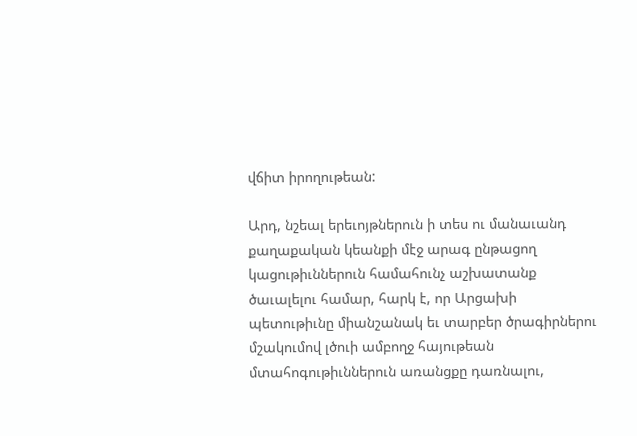վճիտ իրողութեան:

Արդ, նշեալ երեւոյթներուն ի տես ու մանաւանդ քաղաքական կեանքի մէջ արագ ընթացող կացութիւններուն համահունչ աշխատանք ծաւալելու համար, հարկ է, որ Արցախի պետութիւնը միանշանակ եւ տարբեր ծրագիրներու մշակումով լծուի ամբողջ հայութեան մտահոգութիւններուն առանցքը դառնալու,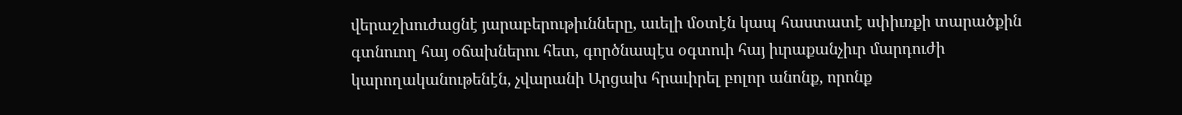վերաշխուժացնէ յարաբերութիւնները, աւելի մօտէն կապ հաստատէ սփիւռքի տարածքին գտնուող հայ օճախներու հետ, գործնապէս օգտուի հայ իւրաքանչիւր մարդուժի կարողականութենէն, չվարանի Արցախ հրաւիրել բոլոր անոնք, որոնք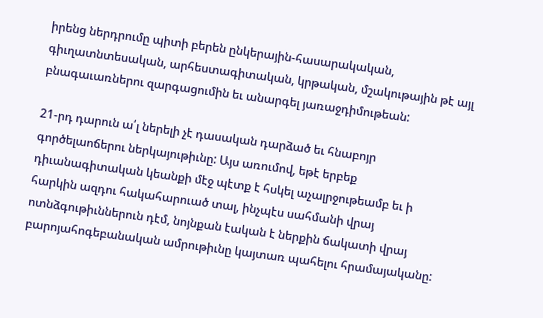իրենց ներդրումը պիտի բերեն ընկերային-հասարակական, գիւղատնտեսական, արհեստագիտական, կրթական, մշակութային թէ այլ բնագաւառներու զարգացումին եւ անարգել յառաջդիմութեան:

21-րդ դարուն ա՛լ ներելի չէ դասական դարձած եւ հնաբոյր գործելաոճերու ներկայութիւնը: Այս առումով, եթէ երբեք դիւանագիտական կեանքի մէջ պէտք է հսկել աչալրջութեամբ եւ ի հարկին ազդու հակահարուած տալ, ինչպէս սահմանի վրայ ոտնձգութիւններուն դէմ, նոյնքան էական է ներքին ճակատի վրայ բարոյահոգեբանական ամրութիւնը կայտառ պահելու հրամայականը: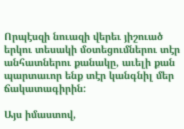Որպէսզի նուազի վերեւ յիշուած երկու տեսակի մօտեցումներու տէր անհատներու քանակը, աւելի քան պարտաւոր ենք տէր կանգնիլ մեր ճակատագիրին:

Այս իմաստով,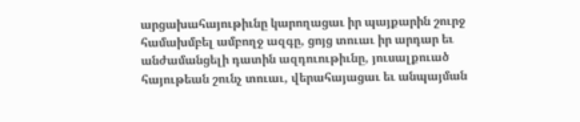արցախահայութիւնը կարողացաւ իր պայքարին շուրջ համախմբել ամբողջ ազգը, ցոյց տուաւ իր արդար եւ անժամանցելի դատին ազդուութիւնը, յուսալքուած հայութեան շունչ տուաւ, վերահայացաւ եւ անպայման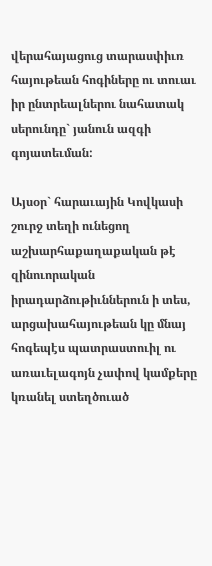վերահայացուց տարասփիւռ հայութեան հոգիները ու տուաւ իր ընտրեալներու նահատակ սերունդը` յանուն ազգի գոյատեւման:

Այսօր` հարաւային Կովկասի շուրջ տեղի ունեցող աշխարհաքաղաքական թէ զինուորական իրադարձութիւններուն ի տես, արցախահայութեան կը մնայ հոգեպէս պատրաստուիլ ու առաւելագոյն չափով կամքերը կռանել ստեղծուած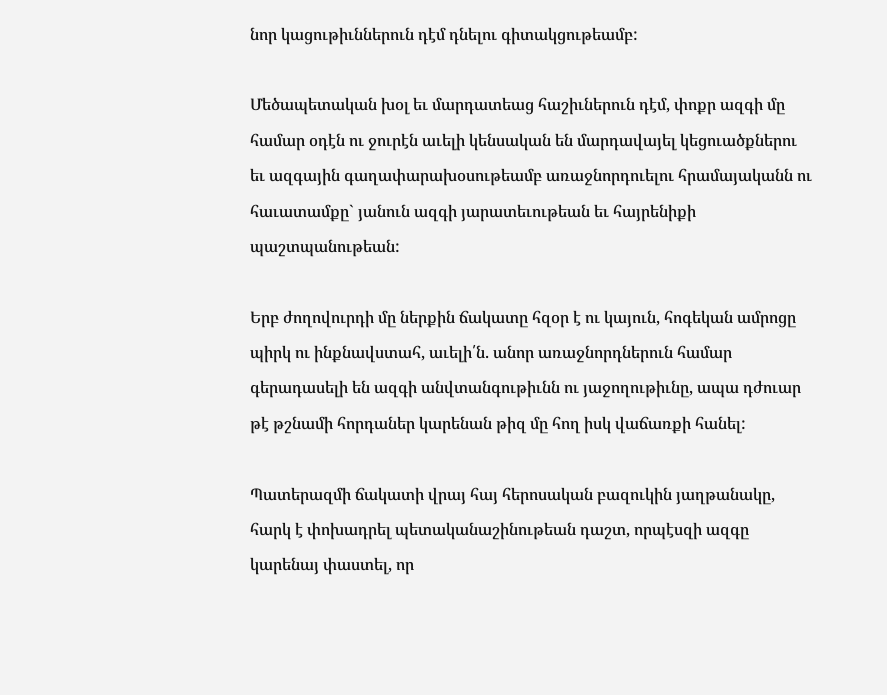նոր կացութիւններուն դէմ դնելու գիտակցութեամբ:

Մեծապետական խօլ եւ մարդատեաց հաշիւներուն դէմ, փոքր ազգի մը համար օդէն ու ջուրէն աւելի կենսական են մարդավայել կեցուածքներու եւ ազգային գաղափարախօսութեամբ առաջնորդուելու հրամայականն ու հաւատամքը` յանուն ազգի յարատեւութեան եւ հայրենիքի պաշտպանութեան:

Երբ ժողովուրդի մը ներքին ճակատը հզօր է ու կայուն, հոգեկան ամրոցը պիրկ ու ինքնավստահ, աւելի՛ն. անոր առաջնորդներուն համար գերադասելի են ազգի անվտանգութիւնն ու յաջողութիւնը, ապա դժուար թէ թշնամի հորդաներ կարենան թիզ մը հող իսկ վաճառքի հանել:

Պատերազմի ճակատի վրայ հայ հերոսական բազուկին յաղթանակը, հարկ է փոխադրել պետականաշինութեան դաշտ, որպէսզի ազգը կարենայ փաստել, որ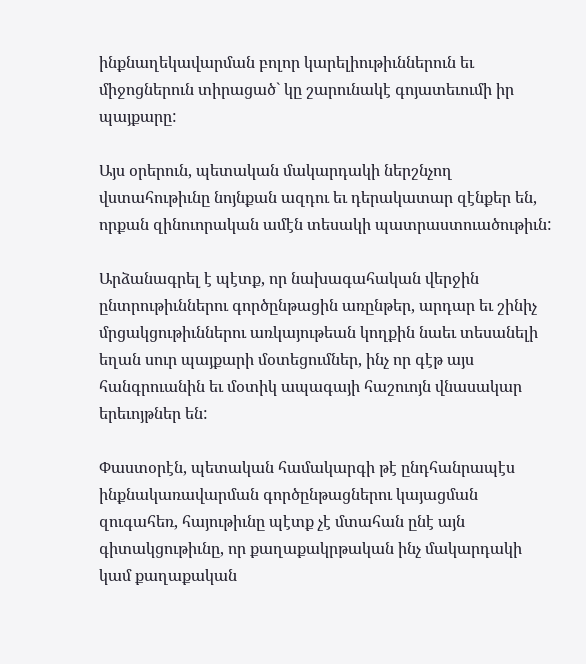ինքնաղեկավարման բոլոր կարելիութիւններուն եւ միջոցներուն տիրացած` կը շարունակէ գոյատեւումի իր պայքարը:

Այս օրերուն, պետական մակարդակի ներշնչող վստահութիւնը նոյնքան ազդու եւ դերակատար զէնքեր են, որքան զինուորական ամէն տեսակի պատրաստուածութիւն:

Արձանագրել է պէտք, որ նախագահական վերջին ընտրութիւններու գործընթացին առընթեր, արդար եւ շինիչ մրցակցութիւններու առկայութեան կողքին նաեւ տեսանելի եղան սուր պայքարի մօտեցումներ, ինչ որ գէթ այս հանգրուանին եւ մօտիկ ապագայի հաշուոյն վնասակար երեւոյթներ են:

Փաստօրէն, պետական համակարգի թէ ընդհանրապէս ինքնակառավարման գործընթացներու կայացման զուգահեռ, հայութիւնը պէտք չէ մտահան ընէ այն գիտակցութիւնը, որ քաղաքակրթական ինչ մակարդակի կամ քաղաքական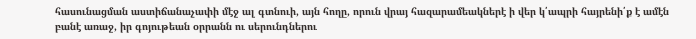հասունացման աստիճանաչափի մէջ ալ գտնուի, այն հողը, որուն վրայ հազարամեակներէ ի վեր կ՛ապրի հայրենի՛ք է ամէն բանէ առաջ, իր գոյութեան օրրանն ու սերունդներու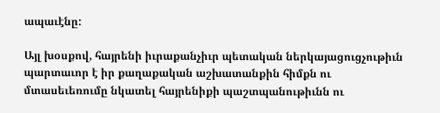ապաւէնը:

Այլ խօսքով, հայրենի իւրաքանչիւր պետական ներկայացուցչութիւն պարտաւոր է իր քաղաքական աշխատանքին հիմքն ու մտասեւեռումը նկատել հայրենիքի պաշտպանութիւնն ու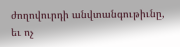ժողովուրդի անվտանգութիւնը, եւ ոչ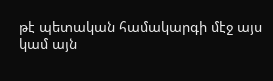թէ պետական համակարգի մէջ այս կամ այն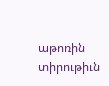աթոռին տիրութիւն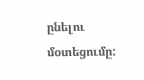ընելու մօտեցումը: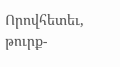Որովհետեւ, թուրք-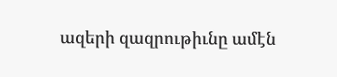ազերի զազրութիւնը ամէն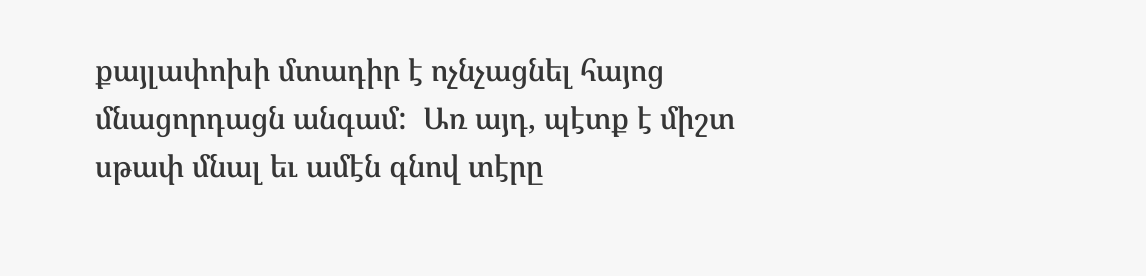քայլափոխի մտադիր է ոչնչացնել հայոց մնացորդացն անգամ:  Առ այդ, պէտք է միշտ սթափ մնալ եւ ամէն գնով տէրը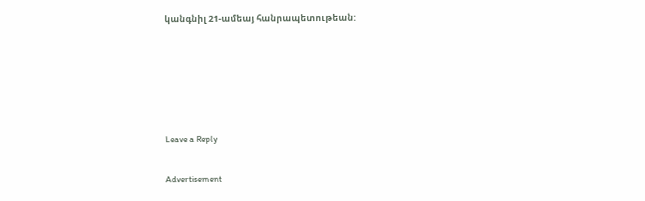կանգնիլ 21-ամեայ հանրապետութեան:





Leave a Reply

Advertisement